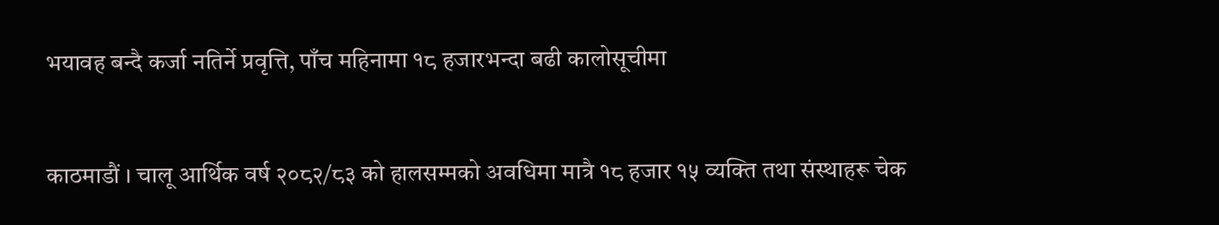भयावह बन्दै कर्जा नतिर्ने प्रवृत्ति, पाँच महिनामा १८ हजारभन्दा बढी कालोसूचीमा


काठमाडौं । चालू आर्थिक वर्ष २०८२/८३ को हालसम्मको अवधिमा मात्रै १८ हजार १५ व्यक्ति तथा संस्थाहरू चेक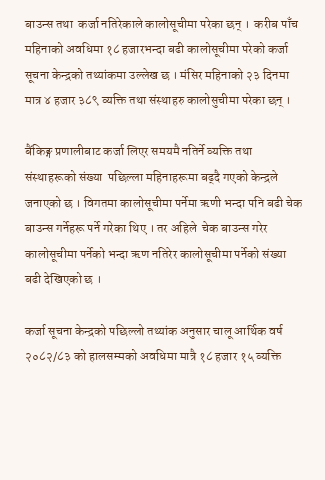बाउन्स तथा  कर्जा नतिरेकाले कालोसूचीमा परेका छन् ।  करीब पाँच महिनाको अवधिमा १८ हजारभन्दा बढी कालोसूचीमा परेको कर्जा सूचना केन्द्रको तथ्यांकमा उल्लेख छ । मंसिर महिनाको २३ दिनमा मात्र ४ हजार ३८९ व्यक्ति तथा संस्थाहरु कालोसुचीमा परेका छन् ।

बैंकिङ्ग प्रणालीबाट कर्जा लिएर समयमै नतिर्ने व्यक्ति तथा संस्थाहरूको संख्या  पछिल्ला महिनाहरूमा बढ्दै गएको केन्द्रले जनाएको छ । विगतमा कालोसूचीमा पर्नेमा ऋणी भन्दा पनि बढी चेक बाउन्स गर्नेहरू पर्ने गरेका थिए । तर अहिले  चेक बाउन्स गरेर कालोसूचीमा पर्नेको भन्दा ऋण नतिरेर कालोसूचीमा पर्नेको संख्या बढी देखिएको छ ।

कर्जा सूचना केन्द्रको पछिल्लो तथ्यांक अनुसार चालू आर्थिक वर्ष २०८२/८३ को हालसम्मको अवधिमा मात्रै १८ हजार १५ व्यक्ति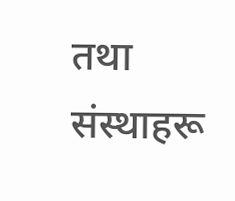तथा संस्थाहरू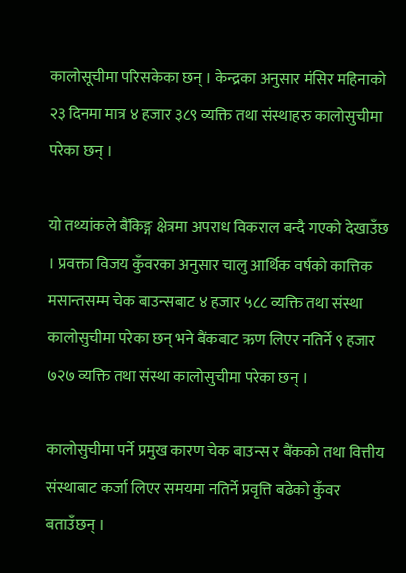कालोसूचीमा परिसकेका छन् । केन्द्रका अनुसार मंसिर महिनाको २३ दिनमा मात्र ४ हजार ३८९ व्यक्ति तथा संस्थाहरु कालोसुचीमा परेका छन् ।

यो तथ्यांकले बैंकिङ्ग क्षेत्रमा अपराध विकराल बन्दै गएको देखाउँछ । प्रवक्ता विजय कुँवरका अनुसार चालु आर्थिक वर्षको कात्तिक मसान्तसम्म चेक बाउन्सबाट ४ हजार ५८८ व्यक्ति तथा संस्था कालोसुचीमा परेका छन् भने बैंकबाट ऋण लिएर नतिर्ने ९ हजार ७२७ व्यक्ति तथा संस्था कालोसुचीमा परेका छन् ।

कालोसुचीमा पर्ने प्रमुख कारण चेक बाउन्स र बैंकको तथा वित्तीय संस्थाबाट कर्जा लिएर समयमा नतिर्ने प्रवृत्ति बढेको कुँवर बताउँछन् ।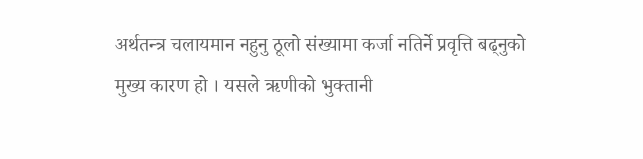अर्थतन्त्र चलायमान नहुनु ठूलो संख्यामा कर्जा नतिर्ने प्रवृत्ति बढ्नुको मुख्य कारण हो । यसले ऋणीको भुक्तानी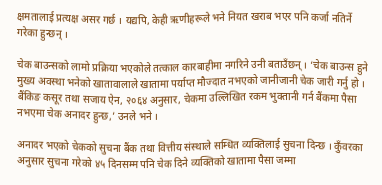क्षमतालाई प्रत्यक्ष असर गर्छ । यद्यपि, केही ऋणीहरूले भने नियत खराब भएर पनि कर्जा नतिर्ने गरेका हुन्छन् ।

चेक बाउन्सको लामो प्रक्रिया भएकोले तत्काल कारबाहीमा नगरिने उनी बताउँछन् । ‘चेक बाउन्स हुने मुख्य अवस्था भनेको खातावालाले खातामा पर्याप्त मौज्दात नभएको जानीजानी चेक जारी गर्नु हो । बैंकिङ कसूर तथा सजाय ऐन, २०६४ अनुसार, चेकमा उल्लिखित रकम भुक्तानी गर्न बैंकमा पैसा नभएमा चेक अनादर हुन्छ,’ उनले भने ।

अनादर भएको चेकको सुचना बैंक तथा वित्तीय संस्थाले सम्धित व्यक्तिलाई सुचना दिन्छ । कुँवरका अनुसार सुचना गरेको ४५ दिनसम्म पनि चेक दिने व्यक्तिको खातामा पैसा जम्मा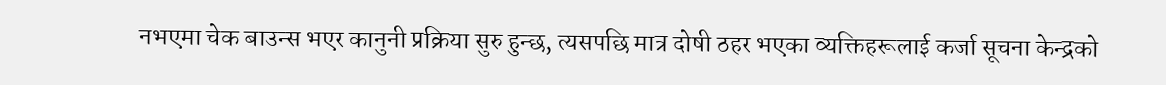नभएमा चेक बाउन्स भएर कानुनी प्रक्रिया सुरु हुन्छ, त्यसपछि मात्र दोषी ठहर भएका व्यक्तिहरूलाई कर्जा सूचना केन्द्रको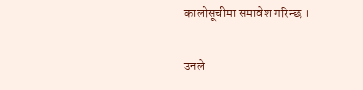कालोसूचीमा समावेश गरिन्छ ।

उनले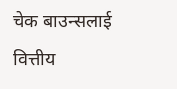चेक बाउन्सलाई वित्तीय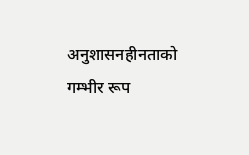अनुशासनहीनताको गम्भीर रूप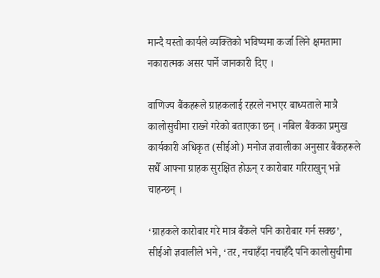मान्दै यस्तो कार्यले व्यक्तिको भविष्यमा कर्जा लिने क्षमतामा नकारात्मक असर पार्ने जानकारी दिए ।

वाणिज्य बैंकहरूले ग्राहकलाई रहरले नभएर बाध्यताले मात्रै कालोसुचीमा राख्ने गरेको बताएका छन् । नबिल बैंकका प्रमुख कार्यकारी अधिकृत (सीईओ) मनोज ज्ञवालीका अनुसार बैंकहरूले सधैँ आफ्ना ग्राहक सुरक्षित होऊन् र कारोबार गरिराखुन् भन्ने चाहन्छन् ।

‘ग्राहकले कारोबार गरे मात्र बैंकले पनि कारोबार गर्न सक्छ’, सीईओ ज्ञवालीले भने, ‘तर, नचाहँदा नचाहँदै पनि कालोसुचीमा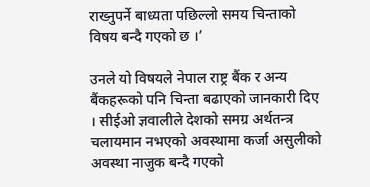राख्नुपर्ने बाध्यता पछिल्लो समय चिन्ताको विषय बन्दै गएको छ ।’

उनले यो विषयले नेपाल राष्ट्र बैंक र अन्य बैंकहरूको पनि चिन्ता बढाएको जानकारी दिए । सीईओ ज्ञवालीले देशको समग्र अर्थतन्त्र चलायमान नभएको अवस्थामा कर्जा असुलीको अवस्था नाजुक बन्दै गएको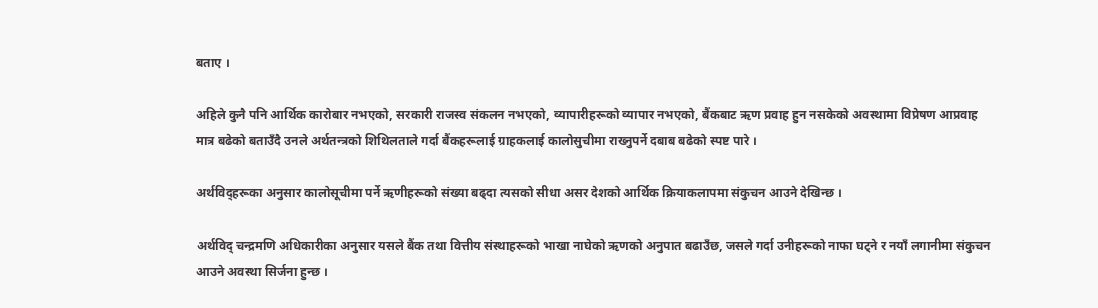बताए ।

अहिले कुनै पनि आर्थिक कारोबार नभएको, सरकारी राजस्व संकलन नभएको, व्यापारीहरूको व्यापार नभएको, बैंकबाट ऋण प्रवाह हुन नसकेको अवस्थामा विप्रेषण आप्रवाह मात्र बढेको बताउँदै उनले अर्थतन्त्रको शिथिलताले गर्दा बैंकहरूलाई ग्राहकलाई कालोसुचीमा राख्नुपर्ने दबाब बढेको स्पष्ट पारे ।

अर्थविद्हरूका अनुसार कालोसूचीमा पर्ने ऋणीहरूको संख्या बढ्दा त्यसको सीधा असर देशको आर्थिक क्रियाकलापमा संकुचन आउने देखिन्छ ।

अर्थविद् चन्द्रमणि अधिकारीका अनुसार यसले बैंक तथा वित्तीय संस्थाहरूको भाखा नाघेको ऋणको अनुपात बढाउँछ, जसले गर्दा उनीहरूको नाफा घट्ने र नयाँ लगानीमा संकुचन आउने अवस्था सिर्जना हुन्छ ।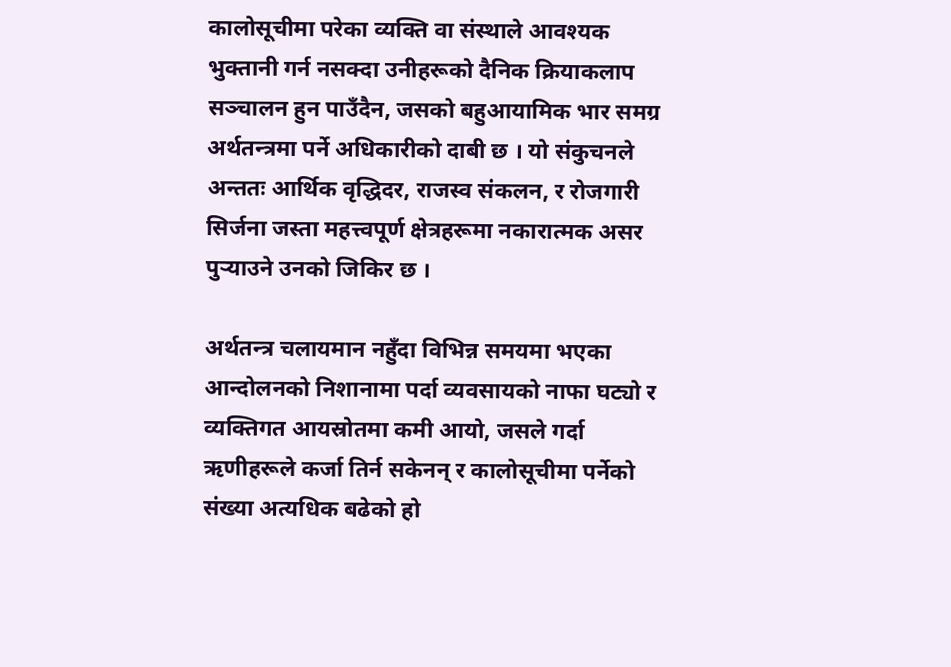कालोसूचीमा परेका व्यक्ति वा संस्थाले आवश्यक भुक्तानी गर्न नसक्दा उनीहरूको दैनिक क्रियाकलाप सञ्चालन हुन पाउँदैन, जसको बहुआयामिक भार समग्र अर्थतन्त्रमा पर्ने अधिकारीको दाबी छ । यो संकुचनले अन्ततः आर्थिक वृद्धिदर, राजस्व संकलन, र रोजगारी सिर्जना जस्ता महत्त्वपूर्ण क्षेत्रहरूमा नकारात्मक असर पुर्‍याउने उनको जिकिर छ ।

अर्थतन्त्र चलायमान नहुँदा विभिन्न समयमा भएका आन्दोलनको निशानामा पर्दा व्यवसायको नाफा घट्यो र व्यक्तिगत आयस्रोतमा कमी आयो, जसले गर्दा ऋणीहरूले कर्जा तिर्न सकेनन् र कालोसूचीमा पर्नेको संख्या अत्यधिक बढेको हो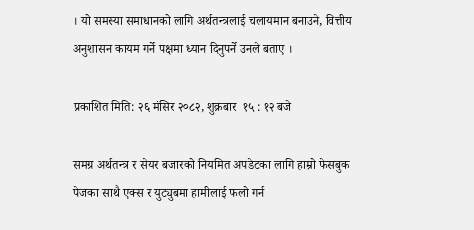। यो समस्या समाधानको लागि अर्थतन्त्रलाई चलायमान बनाउने, वित्तीय अनुशासन कायम गर्ने पक्षमा ध्यान दिनुपर्ने उनले बताए ।

प्रकाशित मिति: २६ मंसिर २०८२, शुक्रबार  १५ : १२ बजे

समग्र अर्थतन्त्र र सेयर बजारको नियमित अपडेटका लागि हाम्रो फेसबुक पेजका साथै एक्स र युट्युबमा हामीलाई फलो गर्न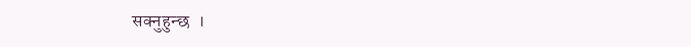सक्नुहुन्छ  ।